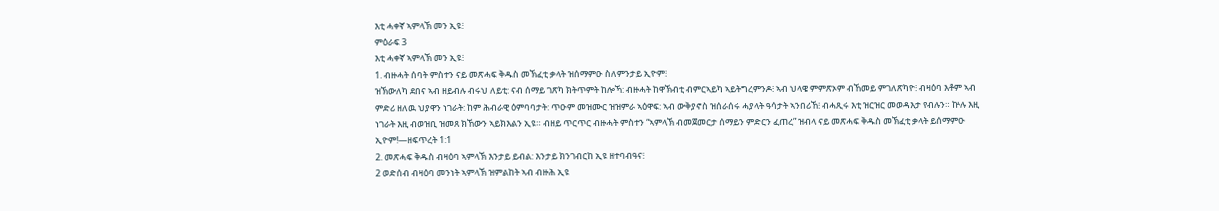እቲ ሓቀኛ ኣምላኽ መን ኢዩ፧
ምዕራፍ 3
እቲ ሓቀኛ ኣምላኽ መን ኢዩ፧
1. ብዙሓት ሰባት ምስተን ናይ መጽሓፍ ቅዱስ መኽፈቲ ቃላት ዝሰማምዑ ስለምንታይ ኢዮም፧
ዝኽውለካ ደበና ኣብ ዘይብሉ ብሩህ ለይቲ: ናብ ሰማይ ገጽካ ክትጥምት ከሎኻ: ብዙሓት ከዋኽብቲ ብምርኣይካ ኣይትግረምንዶ፧ ኣብ ህላዌ ምምጽኦም ብኸመይ ምገለጽካዮ፧ ብዛዕባ እቶም ኣብ ምድሪ ዘለዉ ህያዋን ነገራት: ከም ሕብራዊ ዕምባባታት: ጥዑም መዝሙር ዝዝምራ ኣዕዋፍ: ኣብ ውቅያኖስ ዝሰራሰሩ ሓያላት ዓሳታት ኣንበሪኸ፧ ብሓጺሩ እቲ ዝርዝር መወዳእታ የብሉን። ኵሉ እዚ ነገራት እዚ ብወዝቢ ዝመጸ ክኸውን ኣይክእልን ኢዩ። ብዘይ ጥርጥር ብዙሓት ምስተን “ኣምላኽ ብመጀመርታ ሰማይን ምድርን ፈጠረ” ዝብላ ናይ መጽሓፍ ቅዱስ መኽፈቲ ቃላት ይሰማምዑ ኢዮም!—ዘፍጥረት 1:1
2. መጽሓፍ ቅዱስ ብዛዕባ ኣምላኽ እንታይ ይብል: እንታይ ክንገብርከ ኢዩ ዘተባብዓና፧
2 ወድሰብ ብዛዕባ መንነት ኣምላኽ ዝምልከት ኣብ ብዙሕ ኢዩ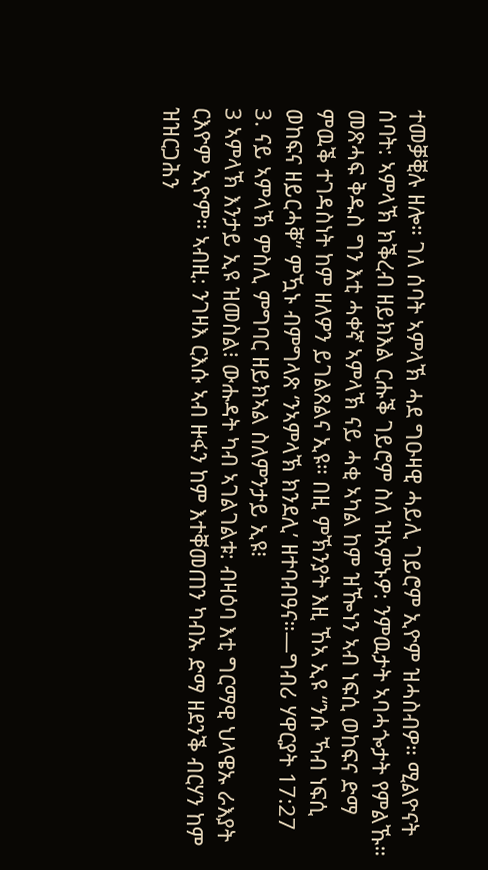ተመቓቒሉ ዘሎ። ገለ ሰባት ኣምላኽ ሓደ ግዑዛዊ ሓይሊ ገይሮም ኢዮም ዝሓስብዎ። ሚልዮናት ሰባት: ኣምላኽ ክቕረብ ዘይክእል ርሑቕ ገይሮም ስለ ዝኣምኑዎ: ንምዉታት ኣባሓጐታት የምልኹ። መጽሓፍ ቅዱስ ግን እቲ ሓቀኛ ኣምላኽ ናይ ሓቂ ኣካል ከም ዝዀነን ኣብ ነፍሲ ወከፍና ድማ ምዉቕ ተገዳስነት ከም ዘለዎን ይገልጸልና ኢዩ። በዚ ምኽንያት እዚ ኸኣ ኢዩ “ንሱ ኻብ ነፍሲ ወከፍና ዘይርሓቐ” ምዃኑ ብምግላጽ ‘ንኣምላኽ ክንደሊ’ ዘተባብዓና።—ግብሪ ሃዋርያት 17:27
3. ናይ ኣምላኽ ምስሊ ምግባር ዘይክኣል ስለምንታይ ኢዩ፧
3 ኣምላኽ እንታይ ኢዩ ዝመስል፧ ውሑዳት ካብ ኣገልገልቱ: ብዛዕባ እቲ ግርማዊ ህላዌኡ ራእያት ርእዮም ኢዮም። ኣብዚ: ንገዛእ ርእሱ ኣብ ዙፋን ከም እተቐመጠን ካብኡ ድማ ዘደንቕ ብርሃን ከም ዝዝርጋሕን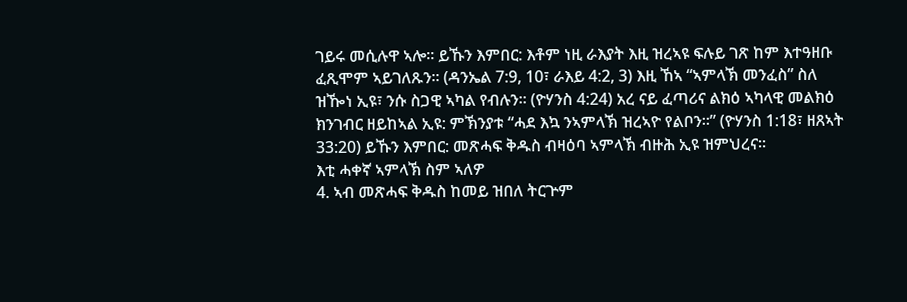ገይሩ መሲሉዋ ኣሎ። ይኹን እምበር: እቶም ነዚ ራእያት እዚ ዝረኣዩ ፍሉይ ገጽ ከም እተዓዘቡ ፈጺሞም ኣይገለጹን። (ዳንኤል 7:9, 10፣ ራእይ 4:2, 3) እዚ ኸኣ “ኣምላኽ መንፈስ” ስለ ዝዀነ ኢዩ፣ ንሱ ስጋዊ ኣካል የብሉን። (ዮሃንስ 4:24) አረ ናይ ፈጣሪና ልክዕ ኣካላዊ መልክዕ ክንገብር ዘይከኣል ኢዩ: ምኽንያቱ “ሓደ እኳ ንኣምላኽ ዝረኣዮ የልቦን።” (ዮሃንስ 1:18፣ ዘጸኣት 33:20) ይኹን እምበር: መጽሓፍ ቅዱስ ብዛዕባ ኣምላኽ ብዙሕ ኢዩ ዝምህረና።
እቲ ሓቀኛ ኣምላኽ ስም ኣለዎ
4. ኣብ መጽሓፍ ቅዱስ ከመይ ዝበለ ትርጕም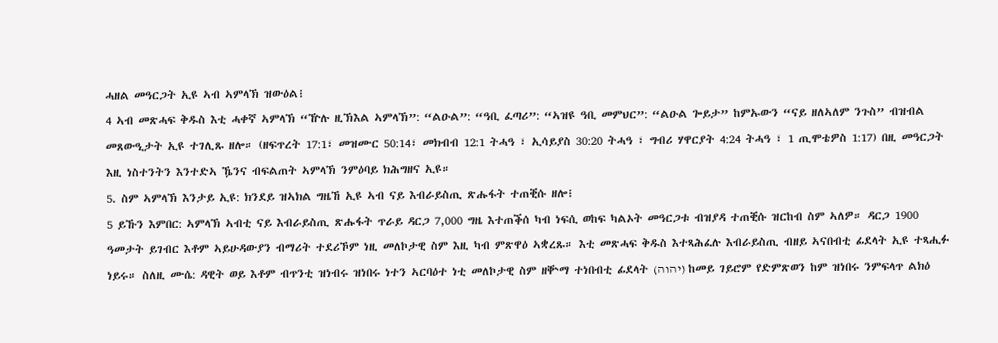ሓዘል መዓርጋት ኢዩ ኣብ ኣምላኽ ዝውዕል፧
4 ኣብ መጽሓፍ ቅዱስ እቲ ሓቀኛ ኣምላኽ “ዅሉ ዚኽእል ኣምላኽ”: “ልዑል”: “ዓቢ ፈጣሪ”: “ኣዝዩ ዓቢ መምህር”: “ልዑል ጐይታ” ከምኡውን “ናይ ዘለኣለም ንጉስ” ብዝብል መጸውዒታት ኢዩ ተገሊጹ ዘሎ። (ዘፍጥረት 17:1፣ መዝሙር 50:14፣ መክብብ 12:1 ትሓዓ ፣ ኢሳይያስ 30:20 ትሓዓ ፣ ግብሪ ሃዋርያት 4:24 ትሓዓ ፣ 1 ጢሞቴዎስ 1:17) በዚ መዓርጋት እዚ ነስተንትን እንተድኣ ዄንና ብፍልጠት ኣምላኽ ንምዕባይ ክሕግዘና ኢዩ።
5. ስም ኣምላኽ እንታይ ኢዩ: ክንደይ ዝኣክል ግዜኸ ኢዩ ኣብ ናይ እብራይስጢ ጽሑፋት ተጠቒሱ ዘሎ፧
5 ይኹን እምበር: ኣምላኽ ኣብቲ ናይ እብራይስጢ ጽሑፋት ጥራይ ዳርጋ 7,000 ግዜ እተጠቕሰ ካብ ነፍሲ ወከፍ ካልኦት መዓርጋቱ ብዝያዳ ተጠቒሱ ዝርከብ ስም ኣለዎ። ዳርጋ 1900 ዓመታት ይገብር እቶም ኣይሁዳውያን ብማሪት ተደሪኾም ነዚ መለኮታዊ ስም እዚ ካብ ምጽዋዕ ኣቋረጹ። እቲ መጽሓፍ ቅዱስ እተጻሕፈሉ እብራይስጢ ብዘይ ኣናበብቲ ፊደላት ኢዩ ተጻሒፉ ነይሩ። ስለዚ ሙሴ: ዳዊት ወይ እቶም ብጥንቲ ዝነብሩ ዝነበሩ ነተን ኣርባዕተ ነቲ መለኮታዊ ስም ዘቝማ ተነበብቲ ፊደላት (יהוה) ከመይ ገይሮም የድምጽወን ከም ዝነበሩ ንምፍላጥ ልክዕ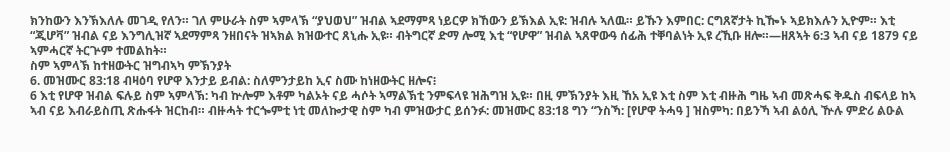ክንከውን እንኽእለሉ መገዲ የለን። ገለ ምሁራት ስም ኣምላኽ “ያህወህ” ዝብል ኣደማምጻ ነይርዎ ክኸውን ይኽእል ኢዩ: ዝብሉ ኣለዉ። ይኹን እምበር: ርግጸኛታት ኪዀኑ ኣይክእሉን ኢዮም። እቲ “ጂሆቫ” ዝብል ናይ እንግሊዝኛ ኣደማምጻ ንዘበናት ዝኣክል ክዝውተር ጸኒሑ ኢዩ። ብትግርኛ ድማ ሎሚ እቲ “የሆዋ” ዝብል ኣጸዋውዓ ሰፊሕ ተቐባልነት ኢዩ ረኺቡ ዘሎ።—ዘጸኣት 6:3 ኣብ ናይ 1879 ናይ ኣምሓርኛ ትርጕም ተመልከት።
ስም ኣምላኽ ከተዘውትር ዝግብኣካ ምኽንያት
6. መዝሙር 83:18 ብዛዕባ የሆዋ እንታይ ይብል: ስለምንታይከ ኢና ስሙ ከነዘውትር ዘሎና፧
6 እቲ የሆዋ ዝብል ፍሉይ ስም ኣምላኽ: ካብ ኵሎም እቶም ካልኦት ናይ ሓሶት ኣማልኽቲ ንምፍላዩ ዝሕግዝ ኢዩ። በዚ ምኽንያት እዚ ኸአ ኢዩ እቲ ስም እቲ ብዙሕ ግዜ ኣብ መጽሓፍ ቅዱስ ብፍላይ ከኣ ኣብ ናይ እብራይስጢ ጽሑፋት ዝርከብ። ብዙሓት ተርጐምቲ ነቲ መለኰታዊ ስም ካብ ምዝውታር ይሰንፉ: መዝሙር 83:18 ግን “ንስኻ: [የሆዋ ትሓዓ ] ዝስምካ: በይንኻ ኣብ ልዕሊ ዅሉ ምድሪ ልዑል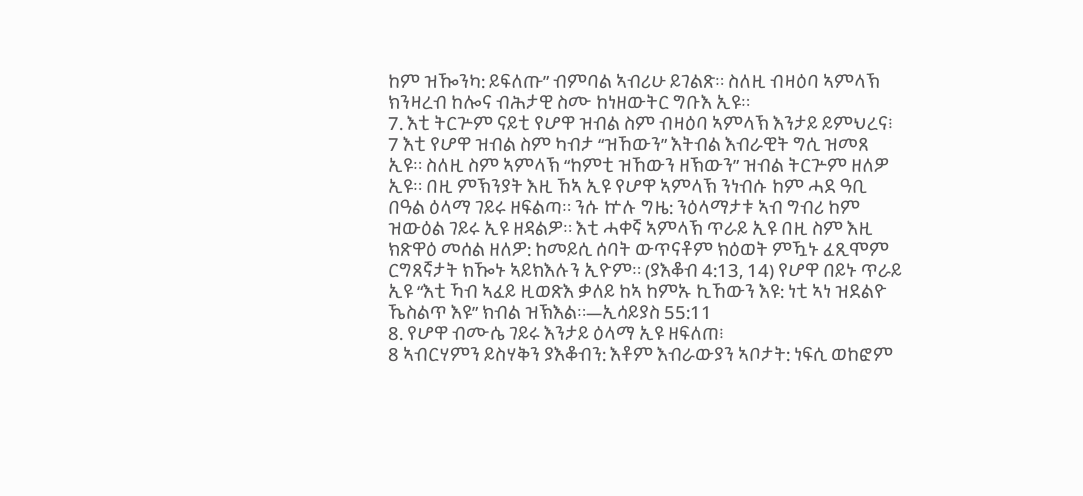ከም ዝዀንካ: ይፍለጡ” ብምባል ኣብሪሁ ይገልጽ። ስለዚ ብዛዕባ ኣምላኽ ክንዛረብ ከሎና ብሕታዊ ስሙ ከነዘውትር ግቡእ ኢዩ።
7. እቲ ትርጕም ናይቲ የሆዋ ዝብል ስም ብዛዕባ ኣምላኽ እንታይ ይምህረና፧
7 እቲ የሆዋ ዝብል ስም ካብታ “ዝኸውን” እትብል እብራዊት ግሲ ዝመጸ ኢዩ። ስለዚ ስም ኣምላኽ “ከምቲ ዝኸውን ዘኽውን” ዝብል ትርጕም ዘለዎ ኢዩ። በዚ ምኽንያት እዚ ኸኣ ኢዩ የሆዋ ኣምላኽ ንነብሱ ከም ሓደ ዓቢ በዓል ዕላማ ገይሩ ዘፍልጣ። ንሱ ኵሉ ግዜ: ንዕላማታቱ ኣብ ግብሪ ከም ዝውዕል ገይሩ ኢዩ ዘዳልዎ። እቲ ሓቀኛ ኣምላኽ ጥራይ ኢዩ በዚ ስም እዚ ክጽዋዕ መሰል ዘለዎ: ከመይሲ ሰባት ውጥናቶም ክዕወት ምዃኑ ፈጺሞም ርግጸኛታት ክዀኑ ኣይክእሉን ኢዮም። (ያእቆብ 4:13, 14) የሆዋ በይኑ ጥራይ ኢዩ “እቲ ኻብ ኣፈይ ዚወጽእ ቃለይ ከኣ ከምኡ ኪኸውን እዩ: ነቲ ኣነ ዝደልዮ ኼስልጥ እዩ” ክብል ዝኽእል።—ኢሳይያስ 55:11
8. የሆዋ ብሙሴ ገይሩ እንታይ ዕላማ ኢዩ ዘፍለጠ፧
8 ኣብርሃምን ይስሃቅን ያእቆብን: እቶም እብራውያን ኣቦታት: ነፍሲ ወከፎም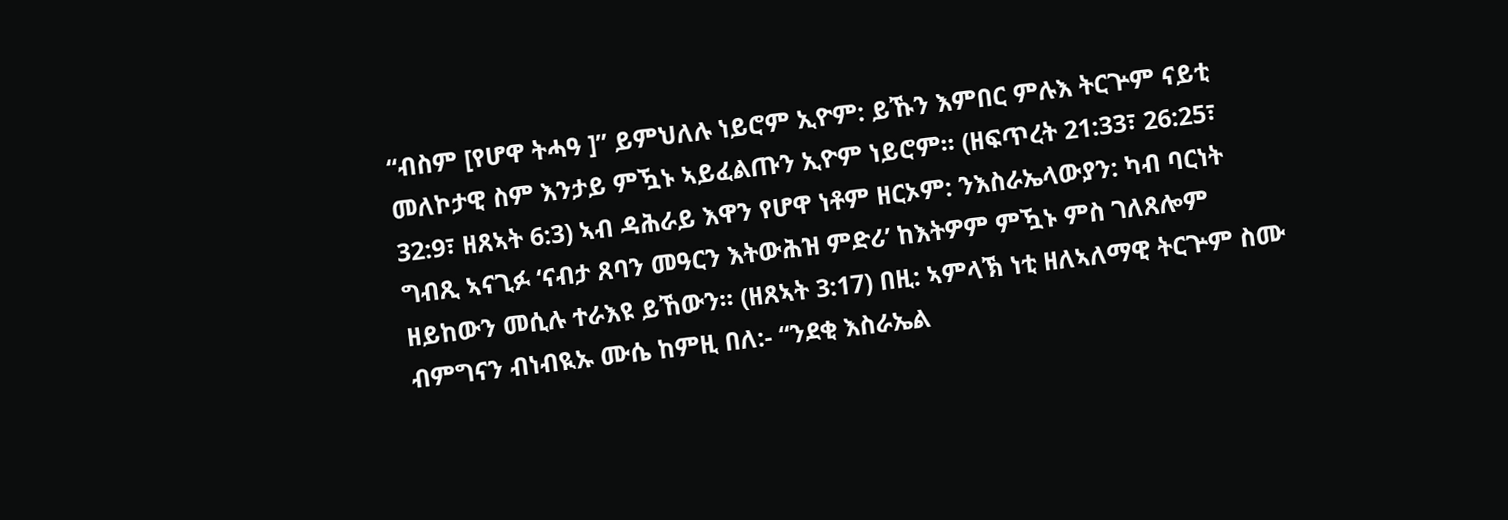“ብስም [የሆዋ ትሓዓ ]” ይምህለሉ ነይሮም ኢዮም: ይኹን እምበር ምሉእ ትርጕም ናይቲ መለኮታዊ ስም እንታይ ምዃኑ ኣይፈልጡን ኢዮም ነይሮም። (ዘፍጥረት 21:33፣ 26:25፣ 32:9፣ ዘጸኣት 6:3) ኣብ ዳሕራይ እዋን የሆዋ ነቶም ዘርኦም: ንእስራኤላውያን: ካብ ባርነት ግብጺ ኣናጊፉ ‘ናብታ ጸባን መዓርን እትውሕዝ ምድሪ’ ከእትዎም ምዃኑ ምስ ገለጸሎም ዘይከውን መሲሉ ተራእዩ ይኸውን። (ዘጸኣት 3:17) በዚ: ኣምላኽ ነቲ ዘለኣለማዊ ትርጕም ስሙ ብምግናን ብነብዪኡ ሙሴ ከምዚ በለ:- “ንደቂ እስራኤል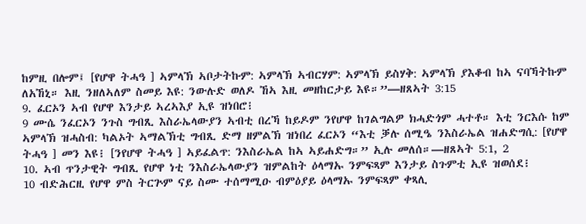ከምዚ በሎም፤ [የሆዋ ትሓዓ ] ኣምላኽ ኣቦታትኩም: ኣምላኽ ኣብርሃም: ኣምላኽ ይስሃቅ: ኣምላኽ ያእቆብ ከኣ ናባኻትኩም ለአኸኒ። እዚ ንዘለኣለም ስመይ እዩ: ንውሉድ ወለዶ ኸኣ እዚ መዘከርታይ እዩ።”—ዘጸኣት 3:15
9. ፈርኦን ኣብ የሆዋ እንታይ ኣረኣእያ ኢዩ ዝነበሮ፧
9 ሙሴ ንፈርኦን ንጉስ ግብጺ እስራኤላውያን ኣብቲ በረኻ ከይዶም ንየሆዋ ከገልግልዎ ክሓድጎም ሓተቶ። እቲ ንርእሱ ከም ኣምላኽ ዝሓስብ: ካልኦት ኣማልኽቲ ግብጺ ድማ ዘምልኽ ዝነበረ ፈርኦን “እቲ ቓሉ ሰሚዔ ንእስራኤል ዝሐድግሲ: [የሆዋ ትሓዓ ] መን እዩ፧ [ንየሆዋ ትሓዓ ] ኣይፈልጥ: ንእስራኤል ከኣ ኣይሐድግ።” ኢሉ መለሰ።—ዘጸኣት 5:1, 2
10. ኣብ ጥንታዊት ግብጺ የሆዋ ነቲ ንእስራኤላውያን ዝምልከት ዕላማኡ ንምፍጻም እንታይ ስጉምቲ ኢዩ ዝወሰደ፧
10 ብድሕርዚ የሆዋ ምስ ትርጕም ናይ ስሙ ተሰማሚዑ ብምዕያይ ዕላማኡ ንምፍጻም ቀጻሊ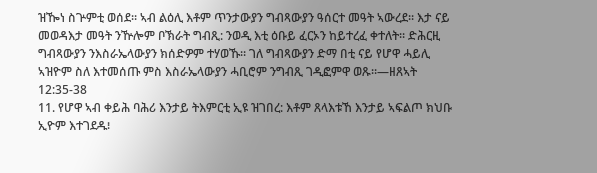ዝዀነ ስጕምቲ ወሰደ። ኣብ ልዕሊ እቶም ጥንታውያን ግብጻውያን ዓሰርተ መዓት ኣውረደ። እታ ናይ መወዳእታ መዓት ንዅሎም ቦኽራት ግብጺ: ንወዲ እቲ ዕቡይ ፈርኦን ከይተረፈ ቀተለት። ድሕርዚ ግብጻውያን ንእስራኤላውያን ክሰድዎም ተሃወኹ። ገለ ግብጻውያን ድማ በቲ ናይ የሆዋ ሓይሊ ኣዝዮም ስለ እተመሰጡ ምስ እስራኤላውያን ሓቢሮም ንግብጺ ገዲፎምዋ ወጹ።—ዘጸኣት 12:35-38
11. የሆዋ ኣብ ቀይሕ ባሕሪ እንታይ ትእምርቲ ኢዩ ዝገበረ: እቶም ጸላእቱኸ እንታይ ኣፍልጦ ክህቡ ኢዮም እተገደዱ፧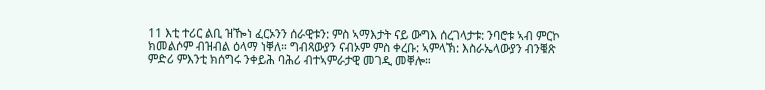11 እቲ ተሪር ልቢ ዝዀነ ፈርኦንን ሰራዊቱን: ምስ ኣማእታት ናይ ውግእ ሰረገላታቱ: ንባሮቱ ኣብ ምርኮ ክመልሶም ብዝብል ዕላማ ነቐለ። ግብጻውያን ናብኦም ምስ ቀረቡ: ኣምላኽ: እስራኤላውያን ብንቑጽ ምድሪ ምእንቲ ክሰግሩ ንቀይሕ ባሕሪ ብተኣምራታዊ መገዲ መቐሎ።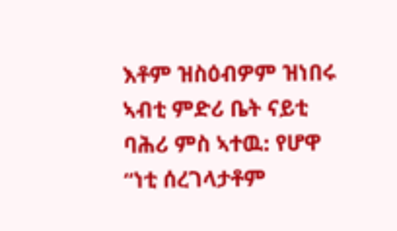እቶም ዝስዕብዎም ዝነበሩ ኣብቲ ምድሪ ቤት ናይቲ ባሕሪ ምስ ኣተዉ: የሆዋ “ነቲ ሰረገላታቶም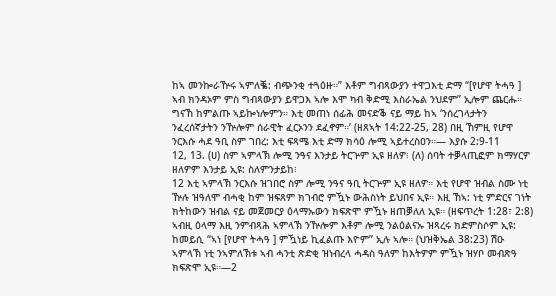ከኣ መንኰራዅሩ ኣምለቘ: ብጭንቂ ተጓዕዙ።” እቶም ግብጻውያን ተዋጋእቲ ድማ “[የሆዋ ትሓዓ ] ኣብ ክንዳኦም ምስ ግብጻውያን ይዋጋእ ኣሎ እሞ ካብ ቅድሚ እስራኤል ንህደም” ኢሎም ጨርሑ። ግናኸ ከምልጡ ኣይኰነሎምን። እቲ መጠነ ሰፊሕ መናድቕ ናይ ማይ ከኣ ‘ንሰረገላታትን ንፈረሰኛታትን ንዅሎም ሰራዊት ፈርኦንን ደፈኖም።’ (ዘጸኣት 14:22-25, 28) በዚ ኸምዚ የሆዋ ንርእሱ ሓደ ዓቢ ስም ገበረ: እቲ ፍጻሜ እቲ ድማ ክሳዕ ሎሚ ኣይተረስዐን።— እያሱ 2:9-11
12, 13. (ሀ) ስም ኣምላኽ ሎሚ ንዓና እንታይ ትርጕም ኢዩ ዘለዎ፧ (ለ) ሰባት ተቓላጢፎም ክማሃርዎ ዘለዎም እንታይ ኢዩ: ስለምንታይከ፧
12 እቲ ኣምላኽ ንርእሱ ዝገበሮ ስም ሎሚ ንዓና ዓቢ ትርጕም ኢዩ ዘለዎ። እቲ የሆዋ ዝብል ስሙ ነቲ ዅሉ ዝዓለሞ ብሓቂ ከም ዝፍጸም ክገብሮ ምዃኑ ውሕስነት ይህበና ኢዩ። እዚ ኸኣ: ነቲ ምድርና ገነት ክትከውን ዝብል ናይ መጀመርያ ዕላማኡውን ክፍጽሞ ምዃኑ ዘጠቓለለ ኢዩ። (ዘፍጥረት 1:28፣ 2:8) ኣብዚ ዕላማ እዚ ንምብጻሕ ኣምላኽ ንዅሎም እቶም ሎሚ ንልዕልናኡ ዝጻረሩ ክድምስሶም ኢዩ: ከመይሲ “ኣነ [የሆዋ ትሓዓ ] ምዃነይ ኪፈልጡ እዮም” ኢሉ ኣሎ። (ህዝቅኤል 38:23) ሽዑ ኣምላኽ ነቲ ንኣምለኽቱ ኣብ ሓንቲ ጽድቂ ዝነብረላ ሓዳስ ዓለም ከእትዎም ምዃኑ ዝሃቦ መብጽዓ ክፍጽሞ ኢዩ።—2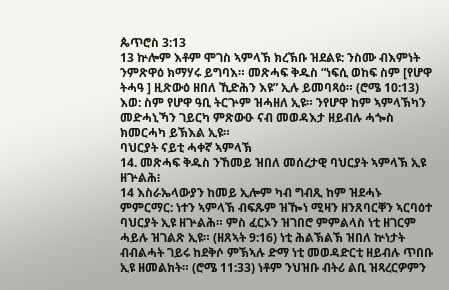ጴጥሮስ 3:13
13 ኵሎም እቶም ሞገስ ኣምላኽ ክረኽቡ ዝደልዩ: ንስሙ ብእምነት ንምጽዋዕ ክማሃሩ ይግባእ። መጽሓፍ ቅዱስ “ነፍሲ ወከፍ ስም [የሆዋ ትሓዓ ] ዚጽውዕ ዘበለ ኺድሕን እዩ” ኢሉ ይመባጻዕ። (ሮሜ 10:13) እወ: ስም የሆዋ ዓቢ ትርጕም ዝሓዘለ ኢዩ። ንየሆዋ ከም ኣምላኽካን መድሓኒኻን ገይርካ ምጽውዑ ናብ መወዳእታ ዘይብሉ ሓጐስ ክመርሓካ ይኽእል ኢዩ።
ባህርያት ናይቲ ሓቀኛ ኣምላኽ
14. መጽሓፍ ቅዱስ ንኸመይ ዝበለ መሰረታዊ ባህርያት ኣምላኽ ኢዩ ዘጕልሕ፧
14 እስራኤላውያን ከመይ ኢሎም ካብ ግብጺ ከም ዝደሓኑ ምምርማር: ነተን ኣምላኽ ብፍጹም ዝዀነ ሚዛን ዘንጸባርቐን ኣርባዕተ ባህርያት ኢዩ ዘጕልሕ። ምስ ፈርኦን ዝገበሮ ምምልላስ ነቲ ዘገርም ሓይሉ ዝገልጽ ኢዩ። (ዘጸኣት 9:16) ነቲ ሕልኽልኽ ዝበለ ኵነታት ብብልሓት ገይሩ ከደቅሶ ምኽኣሉ ድማ ነቲ መወዳድርቲ ዘይብሉ ጥበቡ ኢዩ ዘመልክት። (ሮሜ 11:33) ነቶም ንህዝቡ ብትሪ ልቢ ዝጻረርዎምን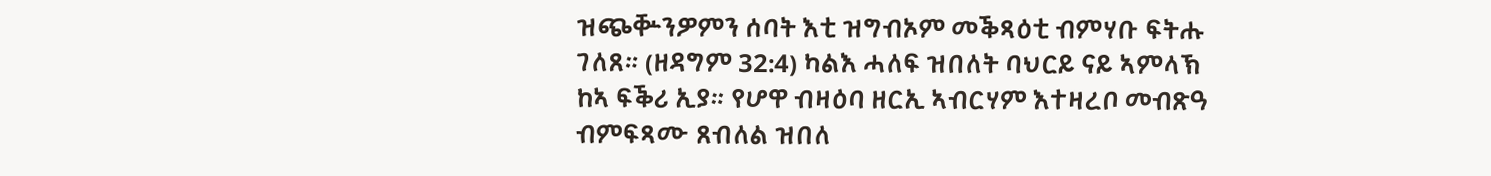ዝጭቝንዎምን ሰባት እቲ ዝግብኦም መቕጻዕቲ ብምሃቡ ፍትሑ ገለጸ። (ዘዳግም 32:4) ካልእ ሓለፍ ዝበለት ባህርይ ናይ ኣምላኽ ከኣ ፍቕሪ ኢያ። የሆዋ ብዛዕባ ዘርኢ ኣብርሃም እተዛረቦ መብጽዓ ብምፍጻሙ ጸብለል ዝበለ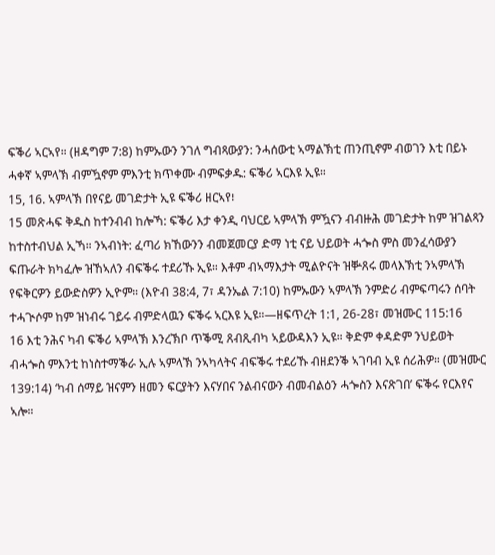ፍቕሪ ኣርኣየ። (ዘዳግም 7:8) ከምኡውን ንገለ ግብጻውያን: ንሓሰውቲ ኣማልኽቲ ጠንጢኖም ብወገን እቲ በይኑ ሓቀኛ ኣምላኽ ብምዃኖም ምእንቲ ክጥቀሙ ብምፍቃዱ: ፍቕሪ ኣርእዩ ኢዩ።
15, 16. ኣምላኽ በየናይ መገድታት ኢዩ ፍቕሪ ዘርኣየ፧
15 መጽሓፍ ቅዱስ ከተንብብ ከሎኻ: ፍቕሪ እታ ቀንዲ ባህርይ ኣምላኽ ምዃናን ብብዙሕ መገድታት ከም ዝገልጻን ከተስተብህል ኢኻ። ንኣብነት: ፈጣሪ ክኸውንን ብመጀመርያ ድማ ነቲ ናይ ህይወት ሓጐስ ምስ መንፈሳውያን ፍጡራት ክካፈሎ ዝኸኣለን ብፍቕሩ ተደሪኹ ኢዩ። እቶም ብኣማእታት ሚልዮናት ዝቝጸሩ መላእኽቲ ንኣምላኽ የፍቅርዎን ይውድስዎን ኢዮም። (እዮብ 38:4, 7፣ ዳንኤል 7:10) ከምኡውን ኣምላኽ ንምድሪ ብምፍጣሩን ሰባት ተሓጒሶም ከም ዝነብሩ ገይሩ ብምድላዉን ፍቕሩ ኣርእዩ ኢዩ።—ዘፍጥረት 1:1, 26-28፣ መዝሙር 115:16
16 እቲ ንሕና ካብ ፍቕሪ ኣምላኽ እንረኽቦ ጥቕሚ ጸብጺብካ ኣይውዳእን ኢዩ። ቅድም ቀዳድም ንህይወት ብሓጐስ ምእንቲ ከነስተማቕራ ኢሉ ኣምላኽ ንኣካላትና ብፍቕሩ ተደሪኹ ብዘደንቕ ኣገባብ ኢዩ ሰሪሕዎ። (መዝሙር 139:14) ‘ካብ ሰማይ ዝናምን ዘመን ፍርያትን እናሃበና ንልብናውን ብመብልዕን ሓጐስን እናጽገበ’ ፍቕሩ የርእየና ኣሎ።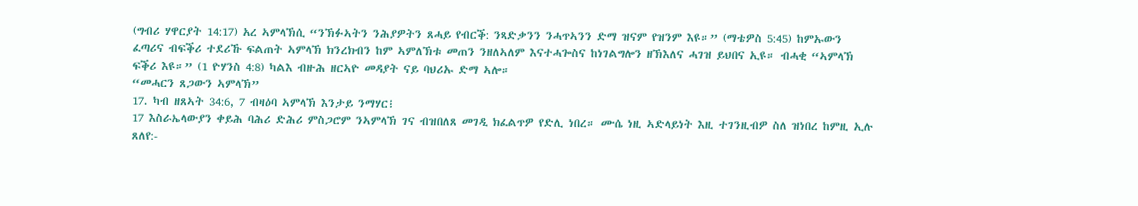(ግብሪ ሃዋርያት 14:17) አረ ኣምላኽሲ “ንኽፉኣትን ንሕያዎትን ጸሓይ የብርቕ: ንጻድቃንን ንሓጥኣንን ድማ ዝናም የዝንም እዩ።” (ማቴዎስ 5:45) ከምኡውን ፈጣሪና ብፍቕሪ ተደሪኹ ፍልጠት ኣምላኽ ክንረክብን ከም ኣምለኽቱ መጠን ንዘለኣለም እናተሓጐስና ከነገልግሎን ዘኽእለና ሓገዝ ይህበና ኢዩ። ብሓቂ “ኣምላኽ ፍቕሪ እዩ።” (1 ዮሃንስ 4:8) ካልእ ብዙሕ ዘርኣዮ መዳያት ናይ ባህሪኡ ድማ ኣሎ።
“መሓርን ጸጋውን ኣምላኽ”
17. ካብ ዘጸኣት 34:6, 7 ብዛዕባ ኣምላኽ እንታይ ንማሃር፧
17 እስራኤላውያን ቀይሕ ባሕሪ ድሕሪ ምስጋሮም ንኣምላኽ ገና ብዝበለጸ መገዲ ክፈልጥዎ የድሊ ነበረ። ሙሴ ነዚ ኣድላይነት እዚ ተገንዚብዎ ስለ ዝነበረ ከምዚ ኢሉ ጸለየ:-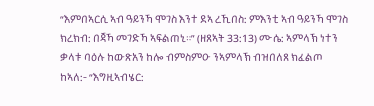“እምበኣርሲ ኣብ ዓይንኻ ሞገስ እንተ ደኣ ረኺበስ: ምእንቲ ኣብ ዓይንኻ ሞገስ ክረክብ: በጃኻ መገድኻ ኣፍልጠኒ።” (ዘጸኣት 33:13) ሙሴ: ኣምላኽ ነተን ቃላቱ ባዕሉ ከውጽአን ከሎ ብምስምዑ ንኣምላኽ ብዝበለጸ ክፈልጦ ከኣለ:- “እግዚኣብሄር: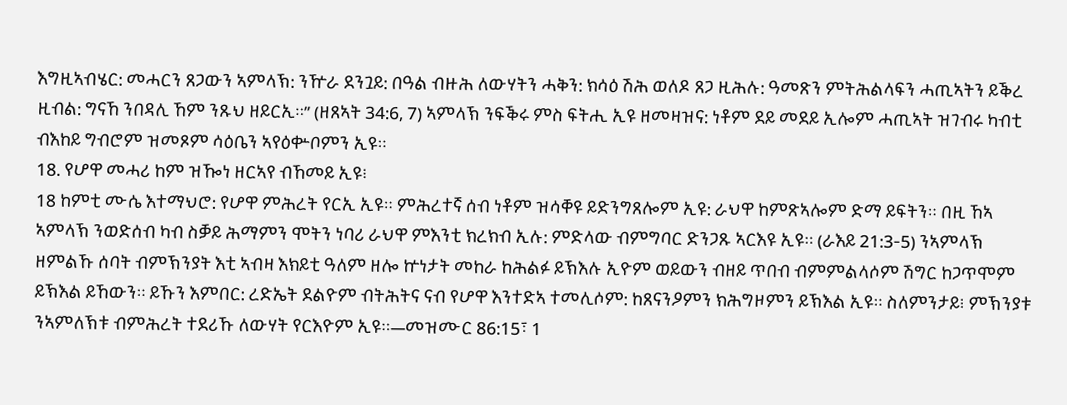እግዚኣብሄር: መሓርን ጸጋውን ኣምላኽ: ንዅራ ደንጓይ: በዓል ብዙሕ ለውሃትን ሓቅን: ክሳዕ ሽሕ ወለዶ ጸጋ ዚሕሉ: ዓመጽን ምትሕልላፍን ሓጢኣትን ይቕረ ዚብል: ግናኸ ንበዳሊ ኸም ንጹህ ዘይርኢ።” (ዘጸኣት 34:6, 7) ኣምላኽ ንፍቕሩ ምስ ፍትሒ ኢዩ ዘመዛዝና: ነቶም ደይ መደይ ኢሎም ሓጢኣት ዝገብሩ ካብቲ ብእከይ ግብሮም ዝመጾም ሳዕቤን ኣየዕቍቦምን ኢዩ።
18. የሆዋ መሓሪ ከም ዝዀነ ዘርኣየ ብኸመይ ኢዩ፧
18 ከምቲ ሙሴ እተማህሮ: የሆዋ ምሕረት የርኢ ኢዩ። ምሕረተኛ ሰብ ነቶም ዝሳቐዩ ይድንግጸሎም ኢዩ: ራህዋ ከምጽኣሎም ድማ ይፍትን። በዚ ኸኣ ኣምላኽ ንወድሰብ ካብ ስቓይ ሕማምን ሞትን ነባሪ ራህዋ ምእንቲ ክረክብ ኢሉ: ምድላው ብምግባር ድንጋጹ ኣርእዩ ኢዩ። (ራእይ 21:3-5) ንኣምላኽ ዘምልኹ ሰባት ብምኽንያት እቲ ኣብዛ እክይቲ ዓለም ዘሎ ኵነታት መከራ ከሕልፉ ይኽእሉ ኢዮም ወይውን ብዘይ ጥበብ ብምምልላሶም ሽግር ከጋጥሞም ይኽእል ይኸውን። ይኹን እምበር: ረድኤት ደልዮም ብትሕትና ናብ የሆዋ እንተድኣ ተመሊሶም: ከጸናንዖምን ክሕግዞምን ይኽእል ኢዩ። ስለምንታይ፧ ምኽንያቱ ንኣምለኽቱ ብምሕረት ተደሪኹ ለውሃት የርእዮም ኢዩ።—መዝሙር 86:15፣ 1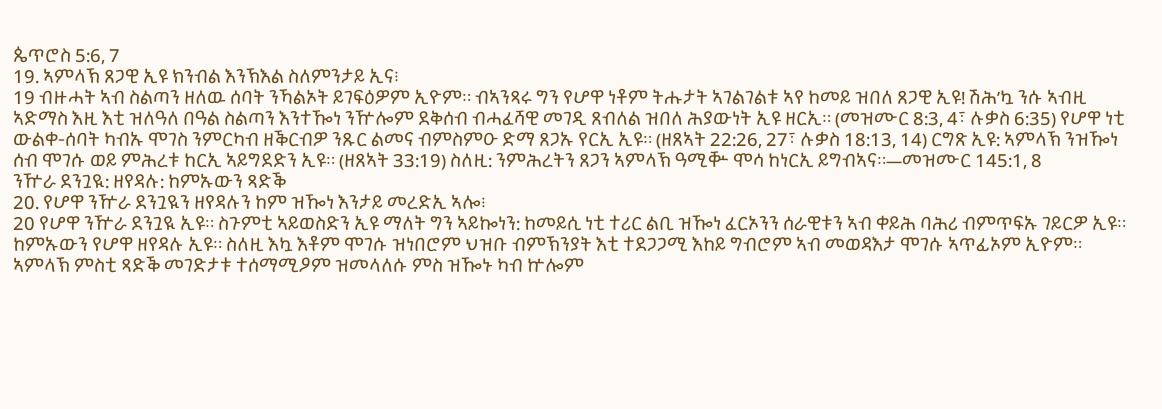ጴጥሮስ 5:6, 7
19. ኣምላኽ ጸጋዊ ኢዩ ክንብል እንኽእል ስለምንታይ ኢና፧
19 ብዙሓት ኣብ ስልጣን ዘለዉ ሰባት ንኻልኦት ይገፍዕዎም ኢዮም። ብኣንጻሩ ግን የሆዋ ነቶም ትሑታት ኣገልገልቱ ኣየ ከመይ ዝበለ ጸጋዊ ኢዩ! ሽሕ’ኳ ንሱ ኣብዚ ኣድማስ እዚ እቲ ዝለዓለ በዓል ስልጣን እንተዀነ ንዅሎም ደቅሰብ ብሓፈሻዊ መገዲ ጸብለል ዝበለ ሕያውነት ኢዩ ዘርኢ። (መዝሙር 8:3, 4፣ ሉቃስ 6:35) የሆዋ ነቲ ውልቀ-ሰባት ካብኡ ሞገስ ንምርካብ ዘቕርብዎ ንጹር ልመና ብምስምዑ ድማ ጸጋኡ የርኢ ኢዩ። (ዘጸኣት 22:26, 27፣ ሉቃስ 18:13, 14) ርግጽ ኢዩ: ኣምላኽ ንዝዀነ ሰብ ሞገሱ ወይ ምሕረቱ ከርኢ ኣይግደድን ኢዩ። (ዘጸኣት 33:19) ስለዚ: ንምሕረትን ጸጋን ኣምላኽ ዓሚቝ ሞሳ ከነርኢ ይግብኣና።—መዝሙር 145:1, 8
ንዅራ ደንጓዪ: ዘየዳሉ: ከምኡውን ጻድቕ
20. የሆዋ ንዅራ ደንጓዪን ዘየዳሉን ከም ዝዀነ እንታይ መረድኢ ኣሎ፧
20 የሆዋ ንዅራ ደንጓዪ ኢዩ። ስጉምቲ ኣይወስድን ኢዩ ማለት ግን ኣይኰነን: ከመይሲ ነቲ ተሪር ልቢ ዝዀነ ፈርኦንን ሰራዊቱን ኣብ ቀይሕ ባሕሪ ብምጥፍኡ ገይርዎ ኢዩ። ከምኡውን የሆዋ ዘየዳሉ ኢዩ። ስለዚ እኳ እቶም ሞገሱ ዝነበሮም ህዝቡ ብምኽንያት እቲ ተደጋጋሚ እከይ ግብሮም ኣብ መወዳእታ ሞገሱ ኣጥፊኦም ኢዮም። ኣምላኽ ምስቲ ጻድቕ መገድታቱ ተሰማሚዖም ዝመላለሱ ምስ ዝዀኑ ካብ ኵሎም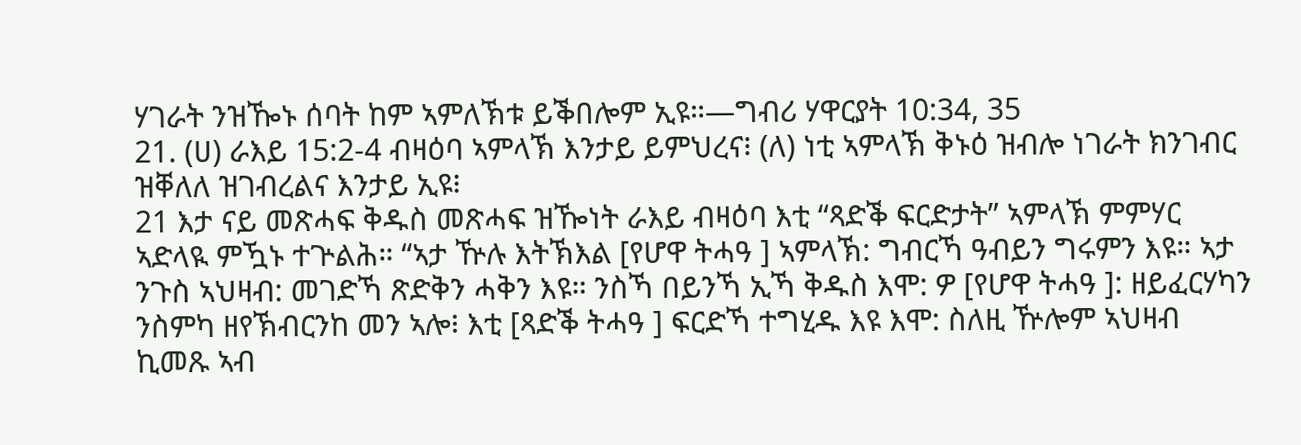ሃገራት ንዝዀኑ ሰባት ከም ኣምለኽቱ ይቕበሎም ኢዩ።—ግብሪ ሃዋርያት 10:34, 35
21. (ሀ) ራእይ 15:2-4 ብዛዕባ ኣምላኽ እንታይ ይምህረና፧ (ለ) ነቲ ኣምላኽ ቅኑዕ ዝብሎ ነገራት ክንገብር ዝቐለለ ዝገብረልና እንታይ ኢዩ፧
21 እታ ናይ መጽሓፍ ቅዱስ መጽሓፍ ዝዀነት ራእይ ብዛዕባ እቲ “ጻድቕ ፍርድታት” ኣምላኽ ምምሃር ኣድላዪ ምዃኑ ተጕልሕ። “ኣታ ዅሉ እትኽእል [የሆዋ ትሓዓ ] ኣምላኽ: ግብርኻ ዓብይን ግሩምን እዩ። ኣታ ንጉስ ኣህዛብ: መገድኻ ጽድቅን ሓቅን እዩ። ንስኻ በይንኻ ኢኻ ቅዱስ እሞ: ዎ [የሆዋ ትሓዓ ]: ዘይፈርሃካን ንስምካ ዘየኽብርንከ መን ኣሎ፧ እቲ [ጻድቕ ትሓዓ ] ፍርድኻ ተግሂዱ እዩ እሞ: ስለዚ ዅሎም ኣህዛብ ኪመጹ ኣብ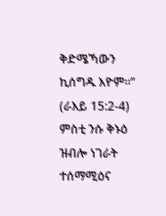ቅድሜኻውን ኪሰግዱ እዮም።” (ራእይ 15:2-4) ምስቲ ንሱ ቅኑዕ ዝብሎ ነገራት ተሰማሚዕና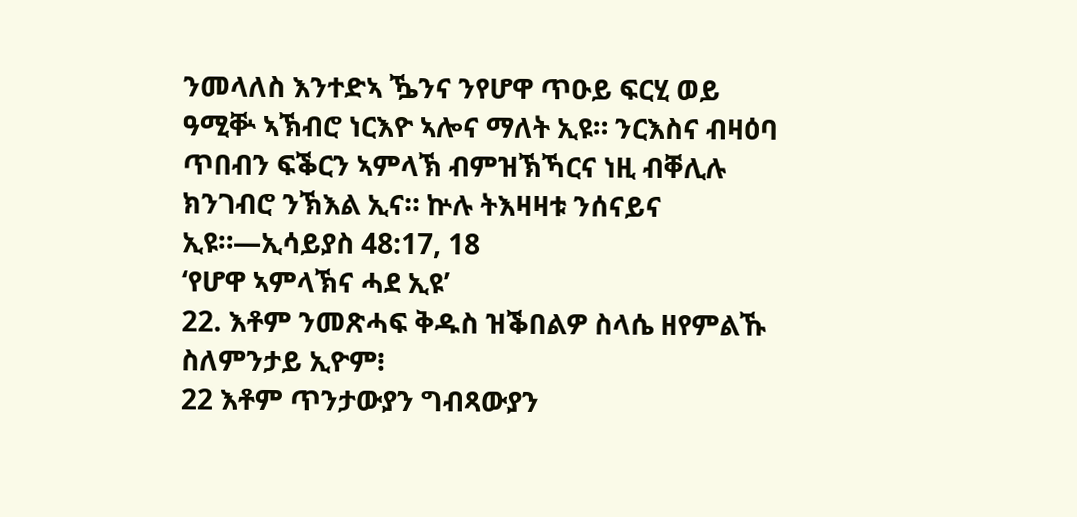ንመላለስ እንተድኣ ዄንና ንየሆዋ ጥዑይ ፍርሂ ወይ ዓሚቝ ኣኽብሮ ነርእዮ ኣሎና ማለት ኢዩ። ንርእስና ብዛዕባ ጥበብን ፍቕርን ኣምላኽ ብምዝኽኻርና ነዚ ብቐሊሉ ክንገብሮ ንኽእል ኢና። ኵሉ ትእዛዛቱ ንሰናይና ኢዩ።—ኢሳይያስ 48:17, 18
‘የሆዋ ኣምላኽና ሓደ ኢዩ’
22. እቶም ንመጽሓፍ ቅዱስ ዝቕበልዎ ስላሴ ዘየምልኹ ስለምንታይ ኢዮም፧
22 እቶም ጥንታውያን ግብጻውያን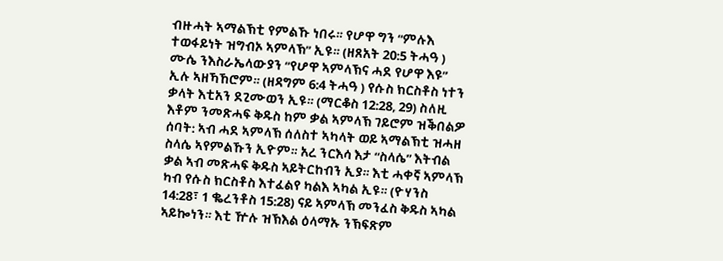ብዙሓት ኣማልኽቲ የምልኹ ነበሩ። የሆዋ ግን “ምሉእ ተወፋይነት ዝግብኦ ኣምላኽ” ኢዩ። (ዘጸአት 20:5 ትሓዓ ) ሙሴ ንእስራኤላውያን “የሆዋ ኣምላኽና ሓደ የሆዋ እዩ” ኢሉ ኣዘኻኸሮም። (ዘዳግም 6:4 ትሓዓ ) የሱስ ክርስቶስ ነተን ቃላት እቲአን ደጊሙወን ኢዩ። (ማርቆስ 12:28, 29) ስለዚ እቶም ንመጽሓፍ ቅዱስ ከም ቃል ኣምላኽ ገይሮም ዝቕበልዎ ሰባት: ኣብ ሓደ ኣምላኽ ሰለስተ ኣካላት ወይ ኣማልኽቲ ዝሓዘ ስላሴ ኣየምልኹን ኢዮም። አረ ንርእሳ እታ “ስላሴ” እትብል ቃል ኣብ መጽሓፍ ቅዱስ ኣይትርከብን ኢያ። እቲ ሓቀኛ ኣምላኽ ካብ የሱስ ክርስቶስ እተፈልየ ካልእ ኣካል ኢዩ። (ዮሃንስ 14:28፣ 1 ቈረንቶስ 15:28) ናይ ኣምላኽ መንፈስ ቅዱስ ኣካል ኣይኰነን። እቲ ዅሉ ዝኽእል ዕላማኡ ንኽፍጽም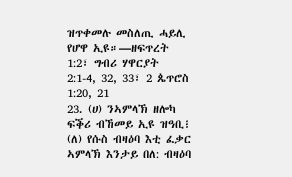ዝጥቀመሉ መስለጢ ሓይሊ የሆዋ ኢዩ።—ዘፍጥረት 1:2፣ ግብሪ ሃዋርያት 2:1-4, 32, 33፣ 2 ጴጥሮስ 1:20, 21
23. (ሀ) ንኣምላኽ ዘሎካ ፍቕሪ ብኸመይ ኢዩ ዝዓቢ፧ (ለ) የሱስ ብዛዕባ እቲ ፈቃር ኣምላኽ እንታይ በለ: ብዛዕባ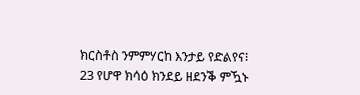ክርስቶስ ንምምሃርከ እንታይ የድልየና፧
23 የሆዋ ክሳዕ ክንደይ ዘደንቕ ምዃኑ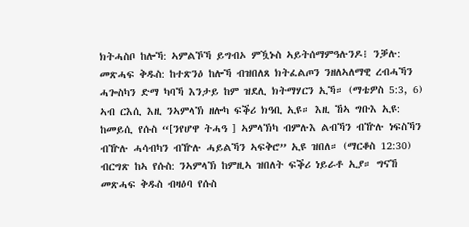ክትሓስቦ ከሎኻ: ኣምልኾኻ ይግብኦ ምዃኑስ ኣይትሰማምዓሉንዶ፧ ንቓሉ: መጽሓፍ ቅዱስ: ከተጽንዕ ከሎኻ ብዝበለጸ ክትፈልጦን ንዘለኣለማዊ ረብሓኻን ሓጐስካን ድማ ካባኻ እንታይ ከም ዝደሊ ክትማሃርን ኢኻ። (ማቴዎስ 5:3, 6) ኣብ ርእሲ እዚ ንኣምላኽ ዘሎካ ፍቕሪ ክዓቢ ኢዩ። እዚ ኸኣ ግቡእ ኢዩ: ከመይሲ የሱስ “[ንየሆዋ ትሓዓ ] ኣምላኽካ ብምሉእ ልብኻን ብዅሉ ነፍስኻን ብዅሉ ሓሳብካን ብዅሉ ሓይልኻን ኣፍቅሮ” ኢዩ ዝበለ። (ማርቆስ 12:30) ብርግጽ ከኣ የሱስ: ንኣምላኽ ከምዚኣ ዝበለት ፍቕሪ ነይራቶ ኢያ። ግናኸ መጽሓፍ ቅዱስ ብዛዕባ የሱስ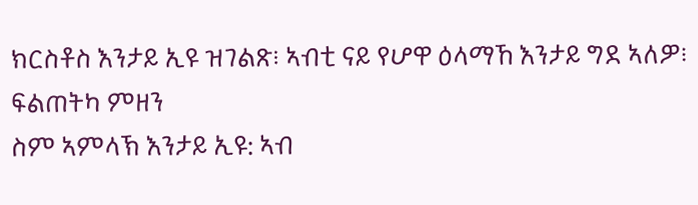ክርስቶስ እንታይ ኢዩ ዝገልጽ፧ ኣብቲ ናይ የሆዋ ዕላማኸ እንታይ ግደ ኣለዎ፧
ፍልጠትካ ምዘን
ስም ኣምላኽ እንታይ ኢዩ: ኣብ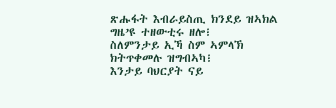ጽሑፋት እብራይስጢ ክንደይ ዝኣክል ግዜ’ዩ ተዘውቲሩ ዘሎ፧
ስለምንታይ ኢኻ ስም ኣምላኽ ክትጥቀመሉ ዝግብኣካ፧
እንታይ ባህርያት ናይ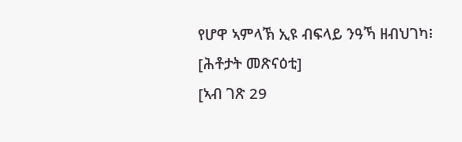የሆዋ ኣምላኽ ኢዩ ብፍላይ ንዓኻ ዘብህገካ፧
[ሕቶታት መጽናዕቲ]
[ኣብ ገጽ 29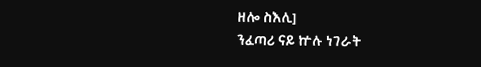ዘሎ ስእሊ]
ንፈጣሪ ናይ ኵሉ ነገራት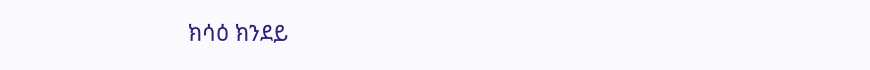ክሳዕ ክንደይ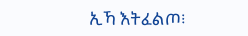ኢኻ እትፈልጦ፧